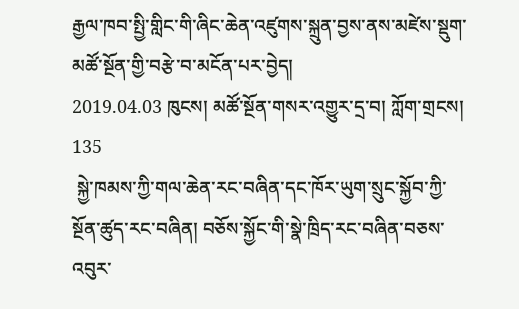རྒྱལ་ཁབ་སྤྱི་གླིང་གི་ཞིང་ཆེན་འཛུགས་སྐྲུན་བྱས་ནས་མཛེས་སྡུག་མཚོ་སྔོན་གྱི་བརྩེ་བ་མངོན་པར་བྱེད།
2019.04.03 ཁུངས། མཚོ་སྔོན་གསར་འགྱུར་དྲ་བ། ཀློག་གྲངས། 135
 སྐྱེ་ཁམས་ཀྱི་གལ་ཆེན་རང་བཞིན་དང་ཁོར་ཡུག་སྲུང་སྐྱོབ་ཀྱི་སྔོན་ཚུད་རང་བཞིན། བཅོས་སྐྱོང་གི་སྣེ་ཁྲིད་རང་བཞིན་བཅས་འབུར་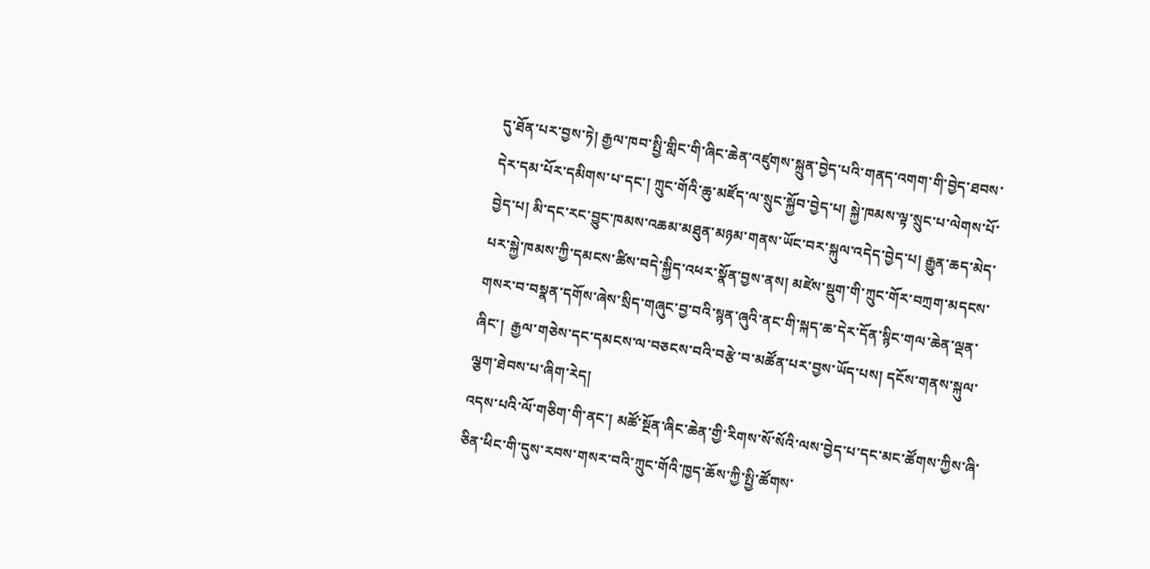དུ་ཐོན་པར་བྱས་ཏེ། རྒྱལ་ཁབ་སྤྱི་གླིང་གི་ཞིང་ཆེན་འཛུགས་སྐྲུན་བྱེད་པའི་གནད་འགག་གི་བྱེད་ཐབས་དེར་དམ་པོར་དམིགས་པ་དང་། ཀྲུང་གོའི་ཆུ་མཛོད་ལ་སྲུང་སྐྱོབ་བྱེད་པ། སྐྱེ་ཁམས་ལྟ་སྲུང་པ་ལེགས་པོ་བྱེད་པ། མི་དང་རང་བྱུང་ཁམས་འཆམ་མཐུན་མཉམ་གནས་ཡོང་བར་སྐུལ་འདེད་བྱེད་པ། རྒྱུན་ཆད་མེད་པར་སྐྱེ་ཁམས་ཀྱི་དམངས་ཚིས་བདེ་སྐྱིད་འཕར་སྣོན་བྱས་ནས། མཛེས་སྡུག་གི་ཀྲུང་གོར་བཀྲག་མདངས་གསར་བ་བསྣན་དགོས་ཞེས་སྲིད་གཞུང་བྱ་བའི་སྙན་ཞུའི་ནང་གི་སྐད་ཆ་དེར་དོན་སྙིང་གལ་ཆེན་ལྡན་ཞིང་།  རྒྱལ་གཅེས་དང་དམངས་ལ་བཅངས་བའི་བརྩེ་བ་མཚོན་པར་བྱས་ཡོད་པས། དངོས་གནས་སྐུལ་ལྕག་ཐེབས་པ་ཞིག་རེད།
འདས་པའི་ལོ་གཅིག་གི་ནང་། མཚོ་སྔོན་ཞིང་ཆེན་གྱི་རིགས་སོ་སོའི་ལས་བྱེད་པ་དང་མང་ཚོགས་ཀྱིས་ཞི་ཅིན་ཕིང་གི་དུས་རབས་གསར་བའི་ཀྲུང་གོའི་ཁྱད་ཆོས་ཀྱི་སྤྱི་ཚོགས་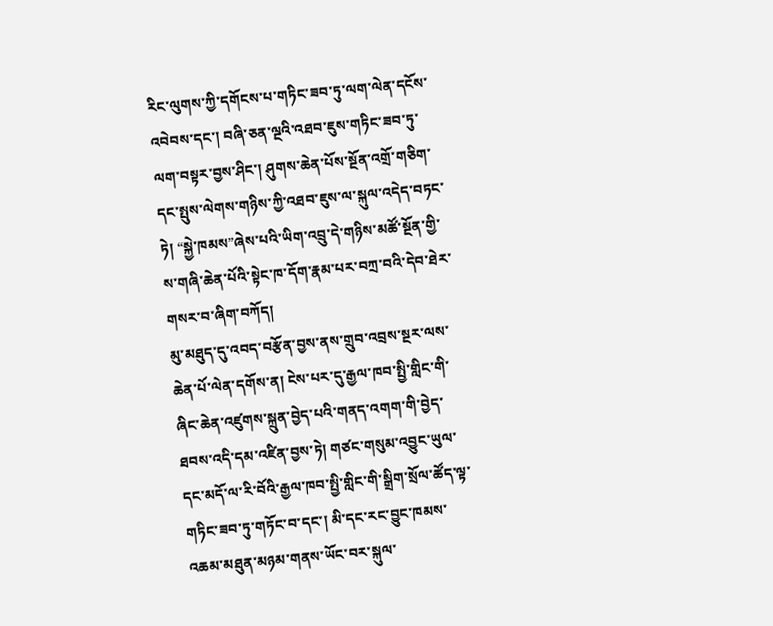རིང་ལུགས་ཀྱི་དགོངས་པ་གཏིང་ཟབ་ཏུ་ལག་ལེན་དངོས་འབེབས་དང་། བཞི་ཅན་ལྔའི་འཐབ་ཇུས་གཏིང་ཟབ་ཏུ་ལག་བསྟར་བྱས་ཤིང་། ཤུགས་ཆེན་པོས་སྔོན་འགྲོ་གཅིག་དང་སྤུས་ལེགས་གཉིས་ཀྱི་འཐབ་ཇུས་ལ་སྐུལ་འདེད་བཏང་ཏེ། “སྐྱེ་ཁམས”ཞེས་པའི་ཡིག་འབྲུ་དེ་གཉིས་མཚོ་སྔོན་གྱི་ས་གཞི་ཆེན་པོའི་སྟེང་ཁ་དོག་རྣམ་པར་བཀྲ་བའི་དེབ་ཐེར་གསར་བ་ཞིག་བཀོད།
མུ་མཐུད་དུ་འབད་བརྩོན་བྱས་ནས་གྲུབ་འབྲས་སྔར་ལས་ཆེན་པོ་ལེན་དགོས་ན། ངེས་པར་དུ་རྒྱལ་ཁབ་སྤྱི་གླིང་གི་ཞིང་ཆེན་འཛུགས་སྐྲུན་བྱེད་པའི་གནད་འགག་གི་བྱེད་ཐབས་འདི་དམ་འཛིན་བྱས་ཏེ། གཙང་གསུམ་འབྱུང་ཡུལ་དང་མདོ་ལ་རི་བོའི་རྒྱལ་ཁབ་སྤྱི་གླིང་གི་སྒྲིག་སྲོལ་ཚོད་ལྟ་གཏིང་ཟབ་ཏུ་གཏོང་བ་དང་། མི་དང་རང་བྱུང་ཁམས་འཆམ་མཐུན་མཉམ་གནས་ཡོང་བར་སྐུལ་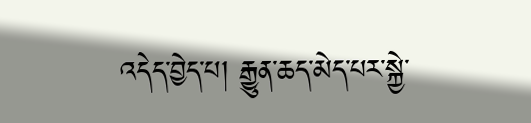འདེད་བྱེད་པ། རྒྱུན་ཆད་མེད་པར་སྐྱེ་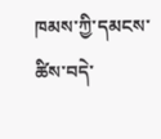ཁམས་ཀྱི་དམངས་ཚིས་བདེ་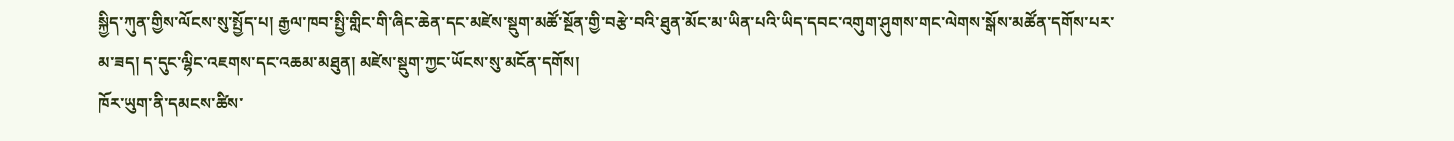སྐྱིད་ཀུན་གྱིས་ལོངས་སུ་སྤྱོད་པ། རྒྱལ་ཁབ་སྤྱི་གླིང་གི་ཞིང་ཆེན་དང་མཛེས་སྡུག་མཚོ་སྔོན་གྱི་བརྩེ་བའི་ཐུན་མོང་མ་ཡིན་པའི་ཡིད་དབང་འགུག་ཤུགས་གང་ལེགས་སྒོས་མཚོན་དགོས་པར་མ་ཟད། ད་དུང་ལྷིང་འཇགས་དང་འཆམ་མཐུན། མཛེས་སྡུག་ཀྱང་ཡོངས་སུ་མངོན་དགོས།
ཁོར་ཡུག་ནི་དམངས་ཚིས་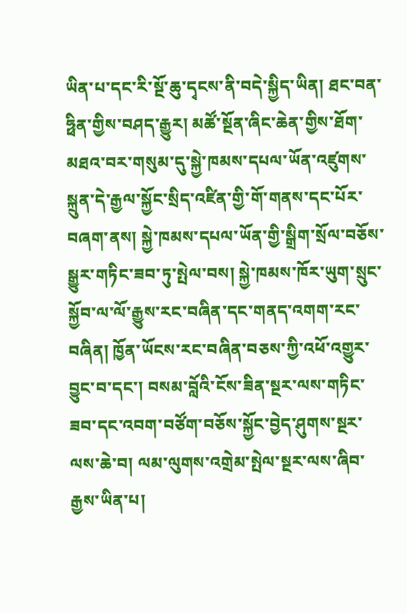ཡིན་པ་དང་རི་སྔོ་ཆུ་དྭངས་ནི་བདེ་སྐྱིད་ཡིན། ཐང་བན་ཧྥིན་གྱིས་བཤད་རྒྱུར། མཚོ་སྔོན་ཞིང་ཆེན་གྱིས་ཐོག་མཐའ་བར་གསུམ་དུ་སྐྱེ་ཁམས་དཔལ་ཡོན་འཛུགས་སྐྲུན་དེ་རྒྱལ་སྐྱོང་སྲིད་འཛིན་གྱི་གོ་གནས་དང་པོར་བཞག་ནས། སྐྱེ་ཁམས་དཔལ་ཡོན་གྱི་སྒྲིག་སྲོལ་བཅོས་སྒྱུར་གཏིང་ཟབ་ཏུ་སྤེལ་བས། སྐྱེ་ཁམས་ཁོར་ཡུག་སྲུང་སྐྱོབ་ལ་ལོ་རྒྱུས་རང་བཞིན་དང་གནད་འགག་རང་བཞིན། ཁྱོན་ཡོངས་རང་བཞིན་བཅས་ཀྱི་འཕོ་འགྱུར་བྱུང་བ་དང་། བསམ་བློའི་ངོས་ཟིན་སྔར་ལས་གཏིང་ཟབ་དང་འབག་བཙོག་བཅོས་སྐྱོང་བྱེད་ཤུགས་སྔར་ལས་ཆེ་བ། ལམ་ལུགས་འགྲེམ་སྤེལ་སྔར་ལས་ཞིབ་རྒྱས་ཡིན་པ།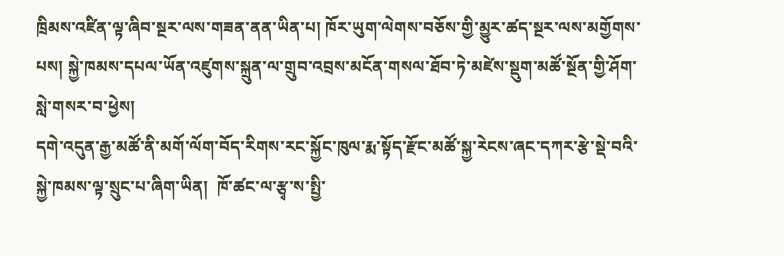ཁྲིམས་འཛིན་ལྟ་ཞིབ་སྔར་ལས་གཟན་ནན་ཡིན་པ། ཁོར་ཡུག་ལེགས་བཅོས་གྱི་མྱུར་ཚད་སྔར་ལས་མགྱོགས་པས། སྐྱེ་ཁམས་དཔལ་ཡོན་འཛུགས་སྐྲུན་ལ་གྲུབ་འབྲས་མངོན་གསལ་ཐོབ་ཏེ་མཛེས་སྡུག་མཚོ་སྔོན་གྱི་ཤོག་སླེ་གསར་བ་ཕྱེས།
དགེ་འདུན་རྒྱ་མཚོ་ནི་མགོ་ལོག་བོད་རིགས་རང་སྐྱོང་ཁུལ་རྨ་སྟོད་རྫོང་མཚོ་སྐྱ་རེངས་ཞང་དཀར་རྩེ་སྡེ་བའི་སྐྱེ་ཁམས་ལྟ་སྲུང་པ་ཞིག་ཡིན།  ཁོ་ཚང་ལ་རྩྭ་ས་སྤྱི་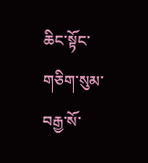ཆིང་སྟོང་གཅིག་སུམ་བརྒྱ་སོ་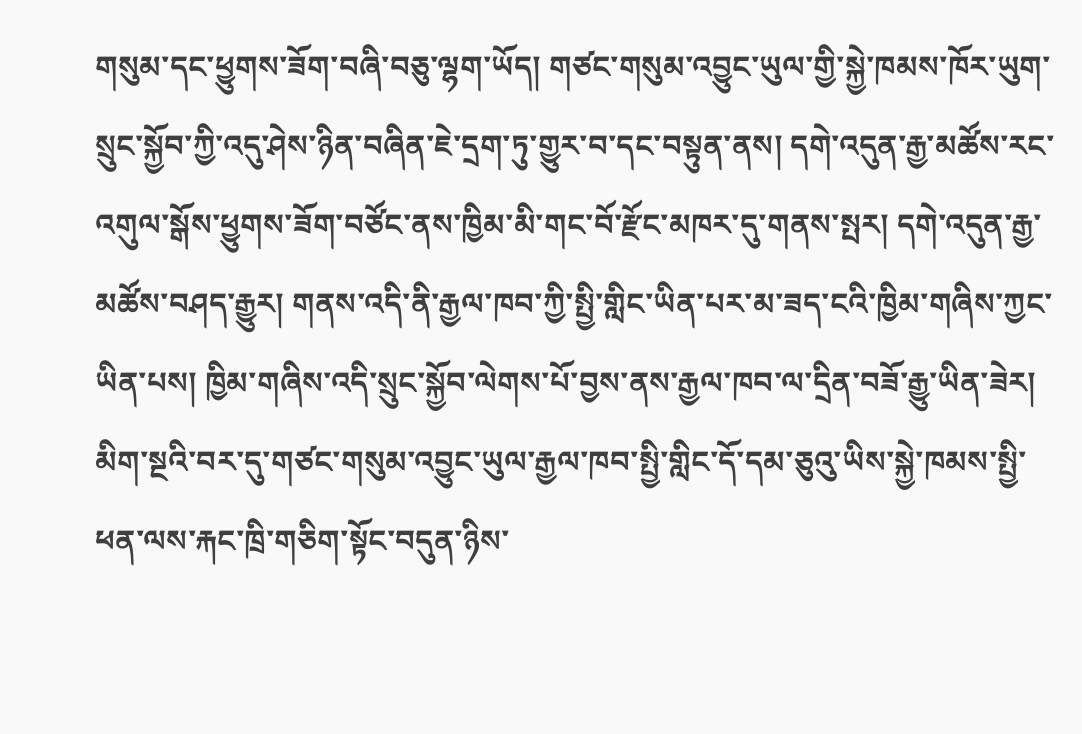གསུམ་དང་ཕྱུགས་ཟོག་བཞི་བཅུ་ལྷག་ཡོད། གཙང་གསུམ་འབྱུང་ཡུལ་གྱི་སྐྱེ་ཁམས་ཁོར་ཡུག་སྲུང་སྐྱོབ་ཀྱི་འདུ་ཤེས་ཉིན་བཞིན་ཇེ་དྲག་ཏུ་གྱུར་བ་དང་བསྟུན་ནས། དགེ་འདུན་རྒྱ་མཚོས་རང་འགུལ་སྒོས་ཕྱུགས་ཟོག་བཙོང་ནས་ཁྱིམ་མི་གང་བོ་རྫོང་མཁར་དུ་གནས་སྤར། དགེ་འདུན་རྒྱ་མཚོས་བཤད་རྒྱུར། གནས་འདི་ནི་རྒྱལ་ཁབ་ཀྱི་སྤྱི་གླིང་ཡིན་པར་མ་ཟད་ངའི་ཁྱིམ་གཞིས་ཀྱང་ཡིན་པས། ཁྱིམ་གཞིས་འདི་སྲུང་སྐྱོབ་ལེགས་པོ་བྱས་ནས་རྒྱལ་ཁབ་ལ་དྲིན་བཟོ་རྒྱུ་ཡིན་ཟེར།
མིག་སྔའི་བར་དུ་གཙང་གསུམ་འབྱུང་ཡུལ་རྒྱལ་ཁབ་སྤྱི་གླིང་དོ་དམ་ཅུའུ་ཡིས་སྐྱེ་ཁམས་སྤྱི་ཕན་ལས་རྐང་ཁྲི་གཅིག་སྟོང་བདུན་ཉིས་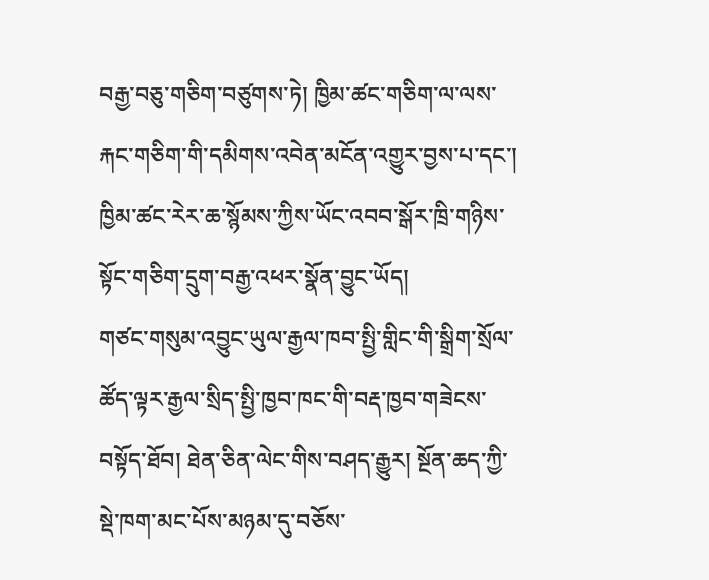བརྒྱ་བཅུ་གཅིག་བཙུགས་ཏེ། ཁྱིམ་ཚང་གཅིག་ལ་ལས་རྐང་གཅིག་གི་དམིགས་འབེན་མངོན་འགྱུར་བྱས་པ་དང་། ཁྱིམ་ཚང་རེར་ཆ་སྙོམས་ཀྱིས་ཡོང་འབབ་སྒོར་ཁྲི་གཉིས་སྟོང་གཅིག་དྲུག་བརྒྱ་འཕར་སྣོན་བྱུང་ཡོད།
གཙང་གསུམ་འབྱུང་ཡུལ་རྒྱལ་ཁབ་སྤྱི་གླིང་གི་སྒྲིག་སྲོལ་ཚོད་ལྟར་རྒྱལ་སྲིད་སྤྱི་ཁྱབ་ཁང་གི་བརྡ་ཁྱབ་གཟེངས་བསྟོད་ཐོབ། ཐེན་ཅིན་ལེང་གིས་བཤད་རྒྱུར། སྔོན་ཆད་ཀྱི་སྡེ་ཁག་མང་པོས་མཉམ་དུ་བཅོས་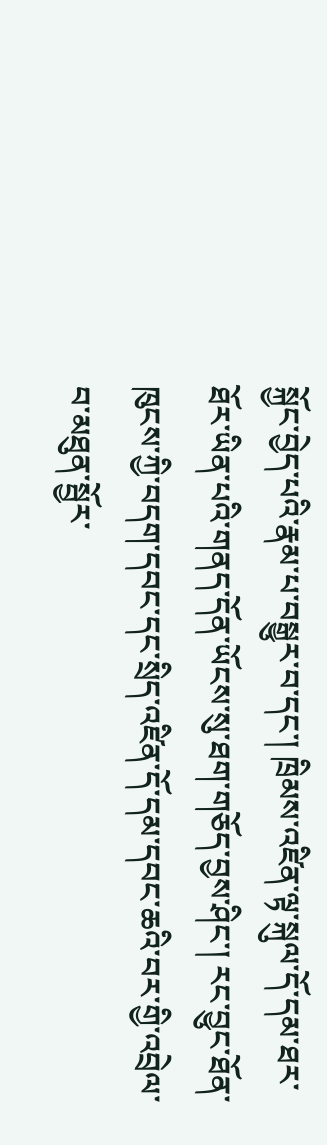སྐྱོང་བྱེད་པའི་རྣམ་པ་བསྒྱུར་བ་དང་། ཁྲིམས་འཛིན་ལྟ་སྐུལ་དོ་དམ་ཐར་ཐོར་ཡིན་པའི་གནད་དོན་ཡོངས་སུ་ཐག་གཅོད་བྱས་ཤིང་། རང་བྱུང་ཐོན་ཁུངས་ཀྱི་བདག་དབང་དང་སྲིད་འཛིན་དོ་དམ་དབང་ཆའི་བར་གྱི་འབྲེལ་བ་མཐུན་སྦྱོར་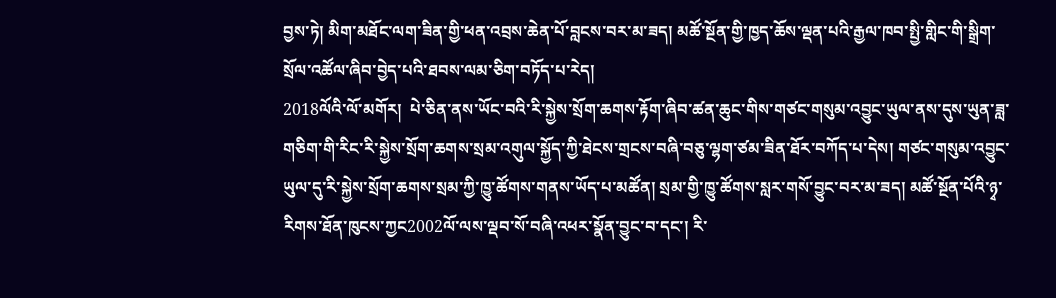བྱས་ཏེ། མིག་མཐོང་ལག་ཟིན་གྱི་ཕན་འབྲས་ཆེན་པོ་བླངས་བར་མ་ཟད། མཚོ་སྔོན་གྱི་ཁྱད་ཆོས་ལྡན་པའི་རྒྱལ་ཁབ་སྤྱི་གླིང་གི་སྒྲིག་སྲོལ་འཚོལ་ཞིབ་བྱེད་པའི་ཐབས་ལམ་ཅིག་བཏོད་པ་རེད།
2018ལོའི་ལོ་མགོར།  པེ་ཅིན་ནས་ཡོང་བའི་རི་སྐྱེས་སྲོག་ཆགས་རྟོག་ཞིབ་ཚན་ཆུང་གིས་གཙང་གསུམ་འབྱུང་ཡུལ་ནས་དུས་ཡུན་ཟླ་གཅིག་གི་རིང་རི་སྐྱེས་སྲོག་ཆགས་སྲམ་འགུལ་སྐྱོད་ཀྱི་ཐེངས་གྲངས་བཞི་བཅུ་ལྷག་ཙམ་ཟིན་ཐོར་བཀོད་པ་དེས། གཙང་གསུམ་འབྱུང་ཡུལ་དུ་རི་སྐྱེས་སྲོག་ཆགས་སྲམ་ཀྱི་ཁྱུ་ཚོགས་གནས་ཡོད་པ་མཚོན། སྲམ་གྱི་ཁྱུ་ཚོགས་སླར་གསོ་བྱུང་བར་མ་ཟད། མཚོ་སྔོན་པོའི་ཉྭ་རིགས་ཐོན་ཁུངས་ཀྱང2002ལོ་ལས་ལྡབ་སོ་བཞི་འཕར་སྣོན་བྱུང་བ་དང་། རི་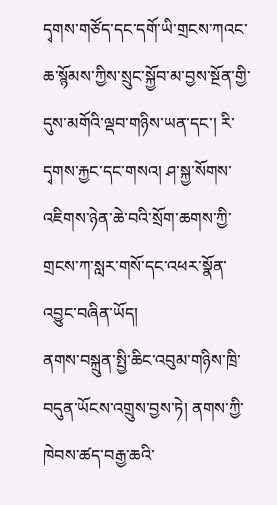དྭགས་གཙོད་དང་དགོ་ཡི་གྲངས་ཀའང་ཆ་སྙོམས་ཀྱིས་སྲུང་སྐྱོབ་མ་བྱས་སྔོན་གྱི་དུས་མགོའི་ལྡབ་གཉིས་ཡན་དང་། རི་དྭགས་རྐྱང་དང་གསའ། ཤ་སྐྱ་སོགས་འཇིགས་ཉེན་ཆེ་བའི་སྲོག་ཆགས་ཀྱི་གྲངས་ཀ་སླར་གསོ་དང་འཕར་སྣོན་འབྱུང་བཞིན་ཡོད།
ནགས་བསྐྲུན་སྤྱི་ཆིང་འབུམ་གཉིས་ཁྲི་བདུན་ཡོངས་འགྲུས་བྱས་ཏེ། ནགས་ཀྱི་ཁེབས་ཚད་བརྒྱ་ཆའི་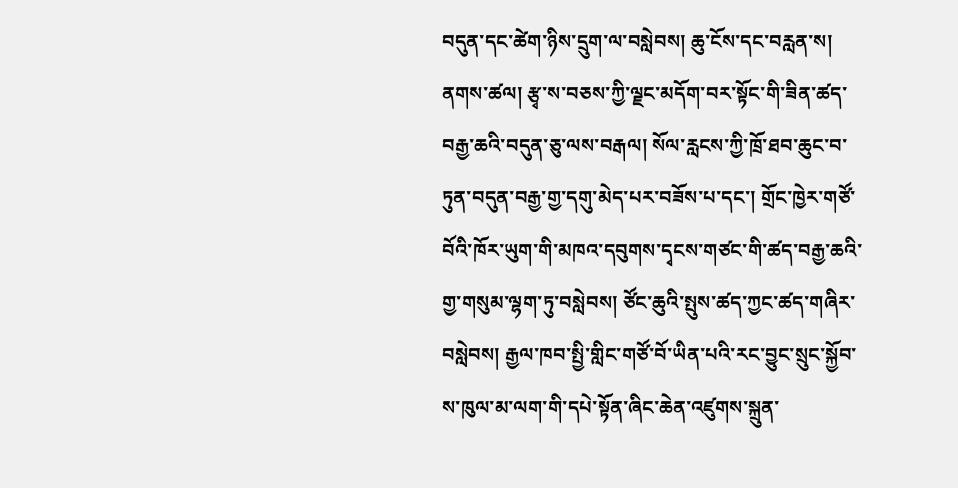བདུན་དང་ཚེག་ཉིས་དྲུག་ལ་བསླེབས། ཆུ་ངོས་དང་བརླན་ས། ནགས་ཚལ། རྩྭ་ས་བཅས་ཀྱི་ལྗང་མདོག་བར་སྟོང་གི་ཟིན་ཚད་བརྒྱ་ཆའི་བདུན་ཅུ་ལས་བརྒལ། སོལ་རླངས་ཀྱི་ཁྲོ་ཐབ་ཆུང་བ་ཏུན་བདུན་བརྒྱ་གྱ་དགུ་མེད་པར་བཟོས་པ་དང་། གྲོང་ཁྱེར་གཙོ་བོའི་ཁོར་ཡུག་གི་མཁའ་དབུགས་དྭངས་གཙང་གི་ཚད་བརྒྱ་ཆའི་གྱ་གསུམ་ལྷག་ཏུ་བསླེབས། ཙོང་ཆུའི་སྤུས་ཚད་ཀྱང་ཚད་གཞིར་བསླེབས། རྒྱལ་ཁབ་སྤྱི་གླིང་གཙོ་བོ་ཡིན་པའི་རང་བྱུང་སྲུང་སྐྱོབ་ས་ཁུལ་མ་ལག་གི་དཔེ་སྟོན་ཞིང་ཆེན་འཛུགས་སྐྲུན་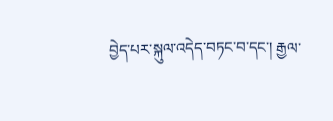བྱེད་པར་སྐུལ་འདེད་བཏང་བ་དང་། རྒྱལ་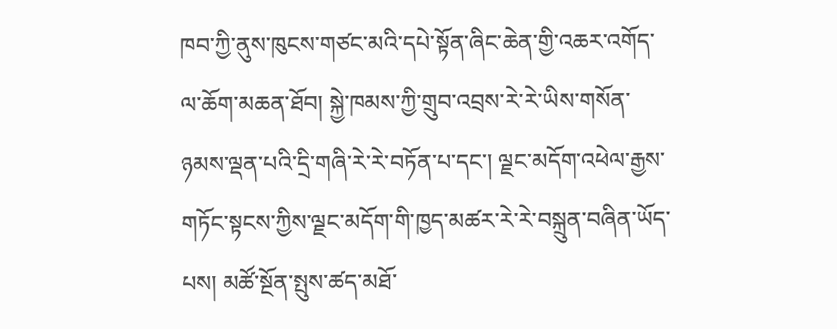ཁབ་ཀྱི་ནུས་ཁུངས་གཙང་མའི་དཔེ་སྟོན་ཞིང་ཆེན་གྱི་འཆར་འགོད་ལ་ཆོག་མཆན་ཐོབ། སྐྱེ་ཁམས་ཀྱི་གྲུབ་འབྲས་རེ་རེ་ཡིས་གསོན་ཉམས་ལྡན་པའི་དྲི་གཞི་རེ་རེ་བཏོན་པ་དང་། ལྗང་མདོག་འཕེལ་རྒྱས་གཏོང་སྟངས་ཀྱིས་ལྗང་མདོག་གི་ཁྱད་མཚར་རེ་རེ་བསྐྲུན་བཞིན་ཡོད་པས། མཚོ་སྔོན་སྤུས་ཚད་མཐོ་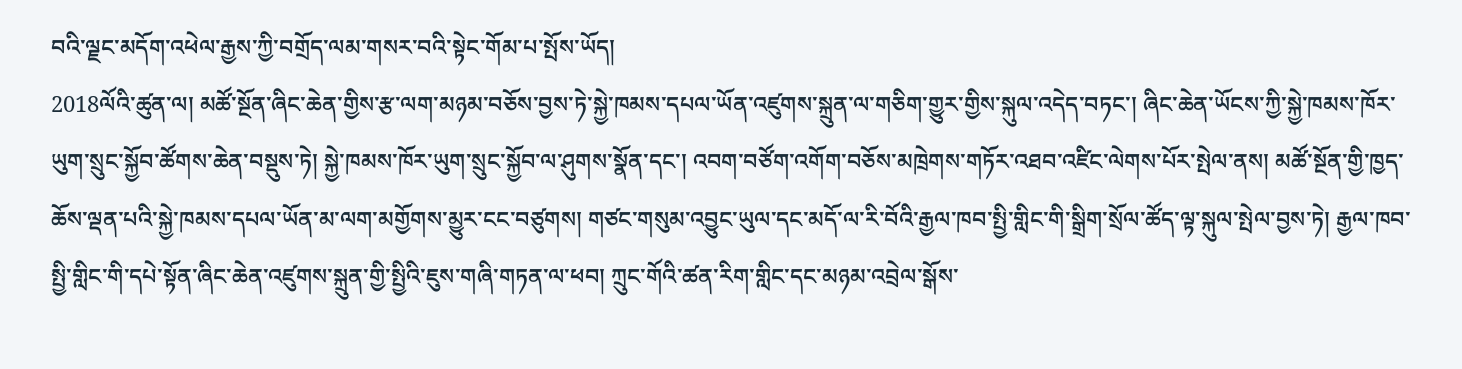བའི་ལྗང་མདོག་འཕེལ་རྒྱས་ཀྱི་བགྲོད་ལམ་གསར་བའི་སྟེང་གོམ་པ་སྤོས་ཡོད།
2018ལོའི་ཚུན་ལ། མཚོ་སྔོན་ཞིང་ཆེན་གྱིས་རྩ་ལག་མཉམ་བཅོས་བྱས་ཏེ་སྐྱེ་ཁམས་དཔལ་ཡོན་འཛུགས་སྐྲུན་ལ་གཅིག་གྱུར་གྱིས་སྐུལ་འདེད་བཏང་། ཞིང་ཆེན་ཡོངས་ཀྱི་སྐྱེ་ཁམས་ཁོར་ཡུག་སྲུང་སྐྱོབ་ཚོགས་ཆེན་བསྡུས་ཏེ། སྐྱེ་ཁམས་ཁོར་ཡུག་སྲུང་སྐྱོབ་ལ་ཤུགས་སྣོན་དང་། འབག་བཙོག་འགོག་བཅོས་མཁྲེགས་གཏོར་འཐབ་འཛིང་ལེགས་པོར་སྤེལ་ནས། མཚོ་སྔོན་གྱི་ཁྱད་ཆོས་ལྡན་པའི་སྐྱེ་ཁམས་དཔལ་ཡོན་མ་ལག་མགྱོགས་མྱུར་ངང་བཙུགས། གཙང་གསུམ་འབྱུང་ཡུལ་དང་མདོ་ལ་རི་བོའི་རྒྱལ་ཁབ་སྤྱི་གླིང་གི་སྒྲིག་སྲོལ་ཚོད་ལྟ་སྐུལ་སྤེལ་བྱས་ཏེ། རྒྱལ་ཁབ་སྤྱི་གླིང་གི་དཔེ་སྟོན་ཞིང་ཆེན་འཛུགས་སྐྲུན་གྱི་སྤྱིའི་ཇུས་གཞི་གཏན་ལ་ཕབ། ཀྲུང་གོའི་ཚན་རིག་གླིང་དང་མཉམ་འབྲེལ་སྒོས་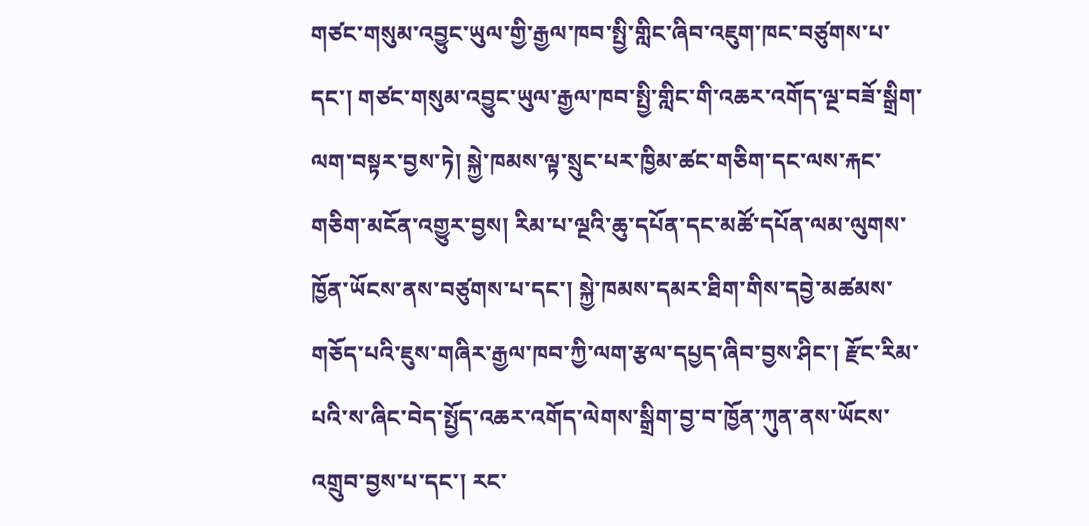གཙང་གསུམ་འབྱུང་ཡུལ་གྱི་རྒྱལ་ཁབ་སྤྱི་གླིང་ཞིབ་འཇུག་ཁང་བཙུགས་པ་དང་། གཙང་གསུམ་འབྱུང་ཡུལ་རྒྱལ་ཁབ་སྤྱི་གླིང་གི་འཆར་འགོད་ལྔ་བཟོ་སྒྲིག་ལག་བསྟར་བྱས་ཏེ། སྐྱེ་ཁམས་ལྟ་སྲུང་པར་ཁྱིམ་ཚང་གཅིག་དང་ལས་རྐང་གཅིག་མངོན་འགྱུར་བྱས། རིམ་པ་ལྔའི་ཆུ་དཔོན་དང་མཚོ་དཔོན་ལམ་ལུགས་ཁྱོན་ཡོངས་ནས་བཙུགས་པ་དང་། སྐྱེ་ཁམས་དམར་ཐིག་གིས་དབྱེ་མཚམས་གཅོད་པའི་ཇུས་གཞིར་རྒྱལ་ཁབ་ཀྱི་ལག་རྩལ་དཔྱད་ཞིབ་བྱས་ཤིང་། རྫོང་རིམ་པའི་ས་ཞིང་བེད་སྤྱོད་འཆར་འགོད་ལེགས་སྒྲིག་བྱ་བ་ཁྱོན་ཀུན་ནས་ཡོངས་འགྲུབ་བྱས་པ་དང་། རང་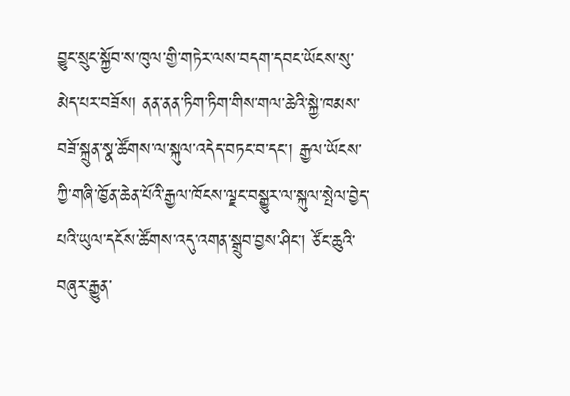བྱུང་སྲུང་སྐྱོབ་ས་ཁུལ་གྱི་གཏེར་ལས་བདག་དབང་ཡོངས་སུ་མེད་པར་བཟོས། ནན་ནན་ཏིག་ཏིག་གིས་གལ་ཆེའི་སྐྱེ་ཁམས་བཟོ་སྐྲུན་སྣ་ཚོགས་ལ་སྐུལ་འདེད་བཏང་བ་དང་། རྒྱལ་ཡོངས་ཀྱི་གཞི་ཁྱོན་ཆེན་པོའི་རྒྱལ་ཁོངས་ལྗང་བསྒྱུར་ལ་སྐུལ་སྤེལ་བྱེད་པའི་ཡུལ་དངོས་ཚོགས་འདུ་འགན་སྒྲུབ་བྱས་ཤིང་། ཙོང་ཆུའི་བཞུར་རྒྱུན་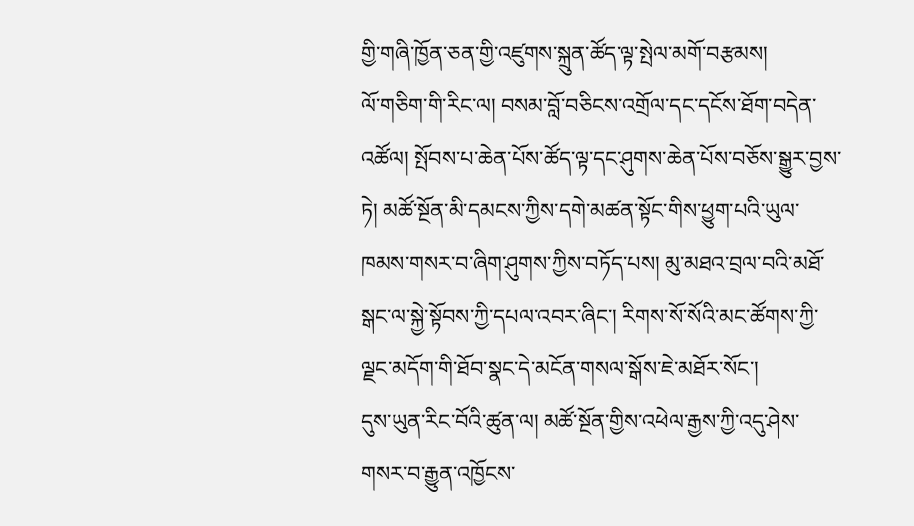གྱི་གཞི་ཁྱོན་ཅན་གྱི་འཛུགས་སྐྲུན་ཚོད་ལྟ་སྤེལ་མགོ་བརྩམས།
ལོ་གཅིག་གི་རིང་ལ། བསམ་བློ་བཅིངས་འགྲོལ་དང་དངོས་ཐོག་བདེན་འཚོལ། སྤོབས་པ་ཆེན་པོས་ཚོད་ལྟ་དང་ཤུགས་ཆེན་པོས་བཅོས་སྒྱུར་བྱས་ཏེ། མཚོ་སྔོན་མི་དམངས་ཀྱིས་དགེ་མཚན་སྟོང་གིས་ཕྱུག་པའི་ཡུལ་ཁམས་གསར་བ་ཞིག་ཤུགས་ཀྱིས་བཏོད་པས། མུ་མཐའ་བྲལ་བའི་མཐོ་སྒང་ལ་སྐྱེ་སྟོབས་ཀྱི་དཔལ་འབར་ཞིང་། རིགས་སོ་སོའི་མང་ཚོགས་ཀྱི་ལྗང་མདོག་གི་ཐོབ་སྣང་དེ་མངོན་གསལ་སྒོས་ཇེ་མཐོར་སོང་།
དུས་ཡུན་རིང་བོའི་ཚུན་ལ། མཚོ་སྔོན་གྱིས་འཕེལ་རྒྱས་ཀྱི་འདུ་ཤེས་གསར་བ་རྒྱུན་འཁྱོངས་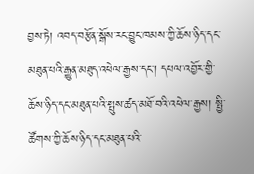བྱས་ཏེ། འབད་བརྩོན་སྒོས་རང་བྱུང་ཁམས་ཀྱི་ཆོས་ཉིད་དང་མཐུན་པའི་རྒྱུན་མཐུད་འཕེལ་རྒྱས་དང་། དཔལ་འབྱོར་གྱི་ཆོས་ཉིད་དང་མཐུན་པའི་སྤུས་ཚད་མཐོ་བའི་འཕེལ་རྒྱས། སྤྱི་ཚོགས་ཀྱི་ཆོས་ཉིད་དང་མཐུན་པའི་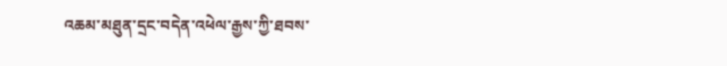འཆམ་མཐུན་དྲང་བདེན་འཕེལ་རྒྱས་ཀྱི་ཐབས་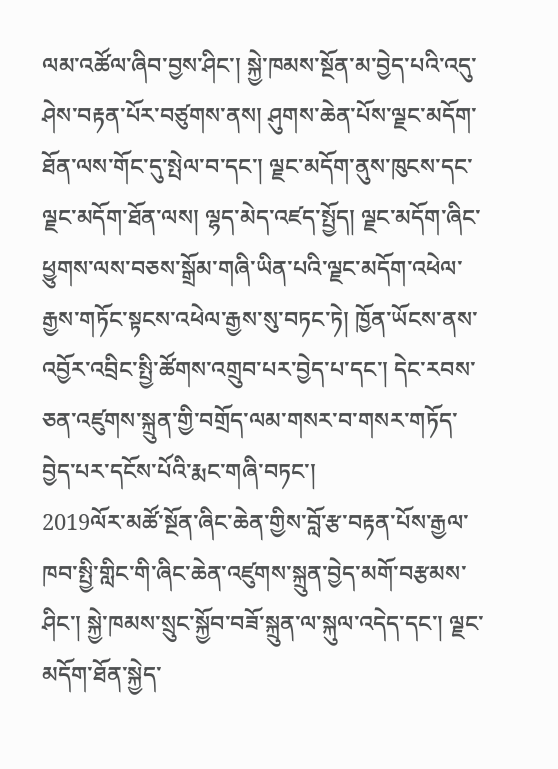ལམ་འཚོལ་ཞིབ་བྱས་ཤིང་། སྐྱེ་ཁམས་སྔོན་མ་བྱེད་པའི་འདུ་ཤེས་བརྟན་པོར་བཙུགས་ནས། ཤུགས་ཆེན་པོས་ལྗང་མདོག་ཐོན་ལས་གོང་དུ་སྤེལ་བ་དང་། ལྗང་མདོག་ནུས་ཁུངས་དང་ལྗང་མདོག་ཐོན་ལས། ལྷད་མེད་འཛད་སྤྱོད། ལྗང་མདོག་ཞིང་ཕྱུགས་ལས་བཅས་སྒྲོམ་གཞི་ཡིན་པའི་ལྗང་མདོག་འཕེལ་རྒྱས་གཏོང་སྟངས་འཕེལ་རྒྱས་སུ་བཏང་ཏེ། ཁྱོན་ཡོངས་ནས་འབྱོར་འབྲིང་སྤྱི་ཚོགས་འགྲུབ་པར་བྱེད་པ་དང་། དེང་རབས་ཅན་འཛུགས་སྐྲུན་གྱི་བགྲོད་ལམ་གསར་བ་གསར་གཏོད་བྱེད་པར་དངོས་པོའི་རྨང་གཞི་བཏང་།
2019ལོར་མཚོ་སྔོན་ཞིང་ཆེན་གྱིས་བློ་རྩ་བརྟན་པོས་རྒྱལ་ཁབ་སྤྱི་གླིང་གི་ཞིང་ཆེན་འཛུགས་སྐྲུན་བྱེད་མགོ་བརྩམས་ཤིང་། སྐྱེ་ཁམས་སྲུང་སྐྱོབ་བཟོ་སྐྲུན་ལ་སྐུལ་འདེད་དང་། ལྗང་མདོག་ཐོན་སྐྱེད་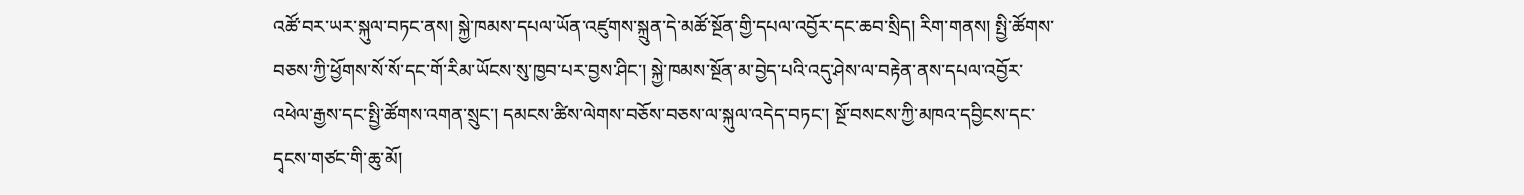འཚོ་བར་ཡར་སྐུལ་བཏང་ནས། སྐྱེ་ཁམས་དཔལ་ཡོན་འཛུགས་སྐྲུན་དེ་མཚོ་སྔོན་གྱི་དཔལ་འབྱོར་དང་ཆབ་སྲིད། རིག་གནས། སྤྱི་ཚོགས་བཅས་ཀྱི་ཕྱོགས་སོ་སོ་དང་གོ་རིམ་ཡོངས་སུ་ཁྱབ་པར་བྱས་ཤིང་། སྐྱེ་ཁམས་སྔོན་མ་བྱེད་པའི་འདུ་ཤེས་ལ་བརྟེན་ནས་དཔལ་འབྱོར་འཕེལ་རྒྱས་དང་སྤྱི་ཚོགས་འགན་སྲུང་། དམངས་ཚིས་ལེགས་བཅོས་བཅས་ལ་སྐུལ་འདེད་བཏང་། སྔོ་བསངས་ཀྱི་མཁའ་དབྱིངས་དང་དྭངས་གཙང་གི་ཆུ་མོ།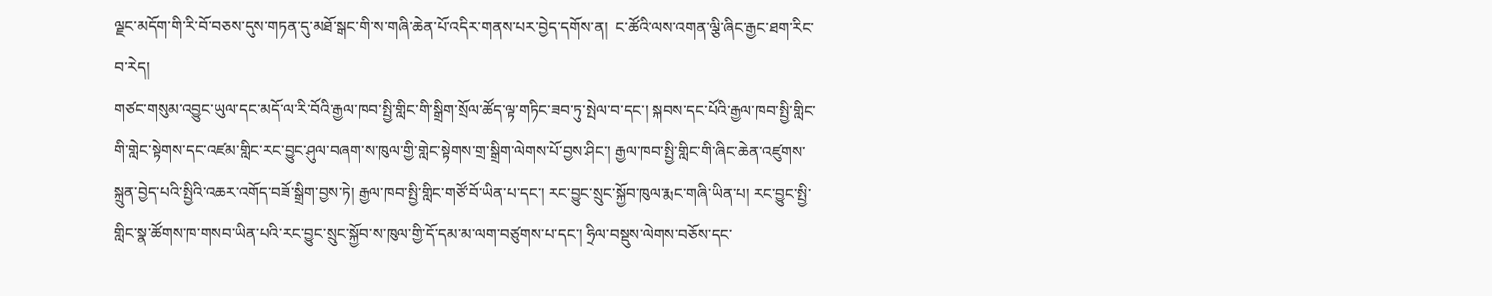ལྗང་མདོག་གི་རི་བོ་བཅས་དུས་གཏན་དུ་མཐོ་སྒང་གི་ས་གཞི་ཆེན་པོ་འདིར་གནས་པར་བྱེད་དགོས་ན།  ང་ཚོའི་ལས་འགན་ལྕི་ཞིང་རྒྱང་ཐག་རིང་བ་རེད།
གཙང་གསུམ་འབྱུང་ཡུལ་དང་མདོ་ལ་རི་བོའི་རྒྱལ་ཁབ་སྤྱི་གླིང་གི་སྒྲིག་སྲོལ་ཚོད་ལྟ་གཏིང་ཟབ་ཏུ་སྤེལ་བ་དང་། སྐབས་དང་པོའི་རྒྱལ་ཁབ་སྤྱི་གླིང་གི་གླེང་སྟེགས་དང་འཛམ་གླིང་རང་བྱུང་ཤུལ་བཞག་ས་ཁུལ་གྱི་གླེང་སྟེགས་གྲ་སྒྲིག་ལེགས་པོ་བྱས་ཤིང་། རྒྱལ་ཁབ་སྤྱི་གླིང་གི་ཞིང་ཆེན་འཛུགས་སྐྲུན་བྱེད་པའི་སྤྱིའི་འཆར་འགོད་བཟོ་སྒྲིག་བྱས་ཏེ། རྒྱལ་ཁབ་སྤྱི་གླིང་གཙོ་བོ་ཡིན་པ་དང་། རང་བྱུང་སྲུང་སྐྱོབ་ཁུལ་རྨང་གཞི་ཡིན་པ། རང་བྱུང་སྤྱི་གླིང་སྣ་ཚོགས་ཁ་གསབ་ཡིན་པའི་རང་བྱུང་སྲུང་སྐྱོབ་ས་ཁུལ་གྱི་དོ་དམ་མ་ལག་བཙུགས་པ་དང་། ཧྲིལ་བསྡུས་ལེགས་བཅོས་དང་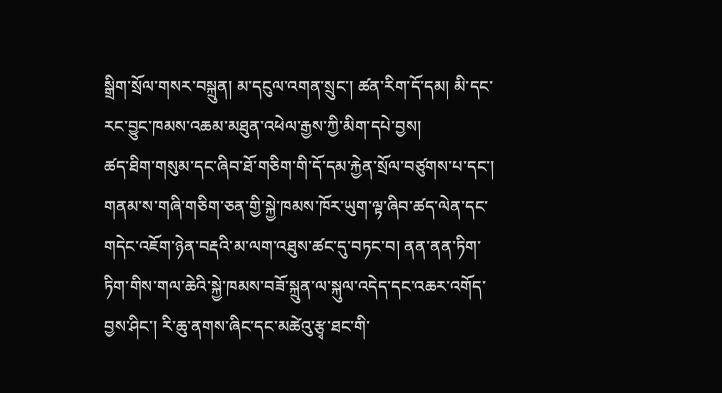སྒྲིག་སྲོལ་གསར་བསྐྲུན། མ་དངུལ་འགན་སྲུང་། ཚན་རིག་དོ་དམ། མི་དང་རང་བྱུང་ཁམས་འཆམ་མཐུན་འཕེལ་རྒྱས་ཀྱི་མིག་དཔེ་བྱས།
ཚད་ཐིག་གསུམ་དང་ཞིབ་ཐོ་གཅིག་གི་དོ་དམ་རྐྱེན་སྲོལ་བཙུགས་པ་དང་། གནམ་ས་གཞི་གཅིག་ཅན་གྱི་སྐྱེ་ཁམས་ཁོར་ཡུག་ལྟ་ཞིབ་ཚད་ལེན་དང་གདེང་འཇོག་ཉེན་བརྡའི་མ་ལག་འཐུས་ཚང་དུ་བཏང་བ། ནན་ནན་ཏིག་ཏིག་གིས་གལ་ཆེའི་སྐྱེ་ཁམས་བཟོ་སྐྲུན་ལ་སྐུལ་འདེད་དང་འཆར་འགོད་བྱས་ཤིང་། རི་ཆུ་ནགས་ཞིང་དང་མཚེའུ་རྩྭ་ཐང་གི་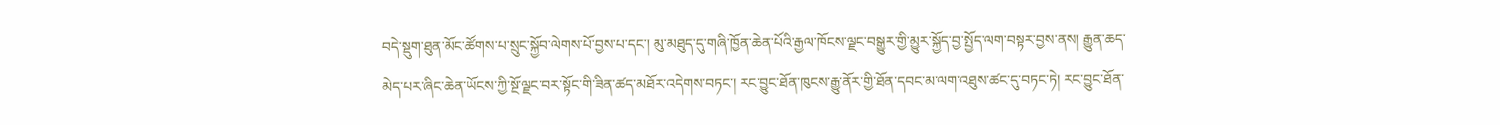བདེ་སྡུག་ཐུན་མོང་ཚོགས་པ་སྲུང་སྐྱོབ་ལེགས་པོ་བྱས་པ་དང་། མུ་མཐུད་དུ་གཞི་ཁྱོན་ཆེན་པོའི་རྒྱལ་ཁོངས་ལྗང་བསྒྱུར་གྱི་མྱུར་སྐྱོད་བྱ་སྤྱོད་ལག་བསྟར་བྱས་ནས། རྒྱུན་ཆད་མེད་པར་ཞིང་ཆེན་ཡོངས་ཀྱི་སྔོ་ལྗང་བར་སྟོང་གི་ཟིན་ཚད་མཐོར་འདེགས་བཏང་། རང་བྱུང་ཐོན་ཁུངས་རྒྱུ་ནོར་གྱི་ཐོན་དབང་མ་ལག་འཐུས་ཚང་དུ་བཏང་ཏེ། རང་བྱུང་ཐོན་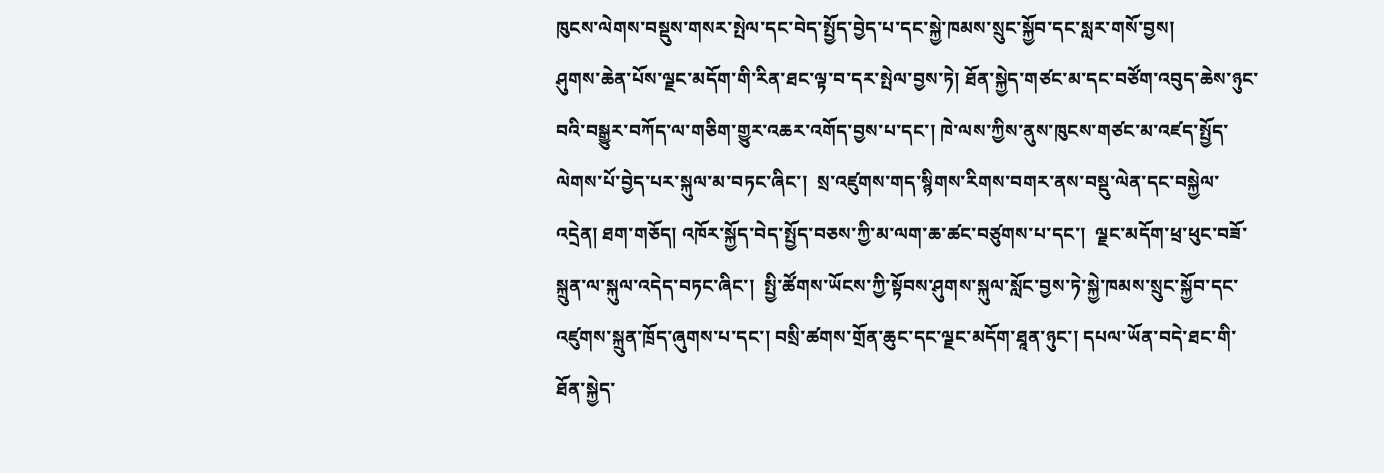ཁུངས་ལེགས་བསྡུས་གསར་སྤེལ་དང་བེད་སྤྱོད་བྱེད་པ་དང་སྐྱེ་ཁམས་སྲུང་སྐྱོབ་དང་སླར་གསོ་བྱས།
ཤུགས་ཆེན་པོས་ལྗང་མདོག་གི་རིན་ཐང་ལྟ་བ་དར་སྤེལ་བྱས་ཏེ། ཐོན་སྐྱེད་གཙང་མ་དང་བཙོག་འབུད་ཆེས་ཉུང་བའི་བསྒྱུར་བཀོད་ལ་གཅིག་གྱུར་འཆར་འགོད་བྱས་པ་དང་། ཁེ་ལས་ཀྱིས་ནུས་ཁུངས་གཙང་མ་འཛད་སྤྱོད་ལེགས་པོ་བྱེད་པར་སྐུལ་མ་བཏང་ཞིང་།  སྲ་འཛུགས་གད་སྙིགས་རིགས་བགར་ནས་བསྡུ་ལེན་དང་བསྐྱེལ་འདྲེན། ཐག་གཅོད། འཁོར་སྐྱོད་བེད་སྤྱོད་བཅས་ཀྱི་མ་ལག་ཆ་ཚང་བཙུགས་པ་དང་།  ལྗང་མདོག་ཕྲ་ཕུང་བཟོ་སྐྲུན་ལ་སྐུལ་འདེད་བཏང་ཞིང་།  སྤྱི་ཚོགས་ཡོངས་ཀྱི་སྟོབས་ཤུགས་སྐུལ་སློང་བྱས་ཏེ་སྐྱེ་ཁམས་སྲུང་སྐྱོབ་དང་འཛུགས་སྐྲུན་ཁྲོད་ཞུགས་པ་དང་། བསྲི་ཚགས་གྲོན་ཆུང་དང་ལྗང་མདོག་ཐཱན་ཉུང་། དཔལ་ཡོན་བདེ་ཐང་གི་ཐོན་སྐྱེད་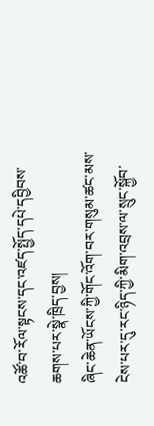འཚོ་བ་རོལ་སྟངས་དང་འཛད་སྤྱོད་དཔེ་དབྱིབས་ཆགས་པར་སྣེ་ཁྲིད་བྱས།
ཞིང་ཆེན་ཡོངས་ཀྱི་གོང་འོག་བར་གསུམ་ཚང་མས་ངེས་པར་དུ་རང་ཉིད་ཀྱི་མིག་འབྲས་ལ་སྲུང་སྐྱོབ་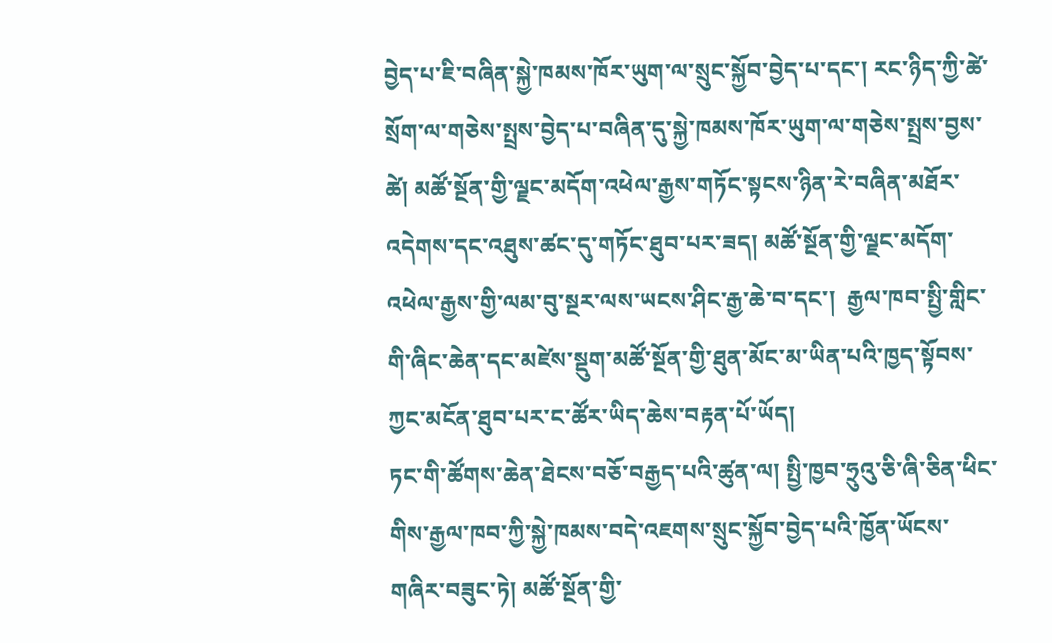བྱེད་པ་ཇི་བཞིན་སྐྱེ་ཁམས་ཁོར་ཡུག་ལ་སྲུང་སྐྱོབ་བྱེད་པ་དང་། རང་ཉིད་ཀྱི་ཚེ་སྲོག་ལ་གཅེས་སྤྲས་བྱེད་པ་བཞིན་དུ་སྐྱེ་ཁམས་ཁོར་ཡུག་ལ་གཅེས་སྤྲས་བྱས་ཚེ། མཚོ་སྔོན་གྱི་ལྗང་མདོག་འཕེལ་རྒྱས་གཏོང་སྟངས་ཉིན་རེ་བཞིན་མཐོར་འདེགས་དང་འཐུས་ཚང་དུ་གཏོང་ཐུབ་པར་ཟད། མཚོ་སྔོན་གྱི་ལྗང་མདོག་འཕེལ་རྒྱས་གྱི་ལམ་བུ་སྔར་ལས་ཡངས་ཤིང་རྒྱ་ཆེ་བ་དང་།  རྒྱལ་ཁབ་སྤྱི་གླིང་གི་ཞིང་ཆེན་དང་མཛེས་སྡུག་མཚོ་སྔོན་གྱི་ཐུན་མོང་མ་ཡིན་པའི་ཁྱད་སྟོབས་ཀྱང་མངོན་ཐུབ་པར་ང་ཚོར་ཡིད་ཆེས་བརྟན་པོ་ཡོད།
ཏང་གི་ཚོགས་ཆེན་ཐེངས་བཅོ་བརྒྱད་པའི་ཚུན་ལ། སྤྱི་ཁྱབ་ཧྲུའུ་ཅི་ཞི་ཅིན་ཕིང་གིས་རྒྱལ་ཁབ་ཀྱི་སྐྱེ་ཁམས་བདེ་འཇགས་སྲུང་སྐྱོབ་བྱེད་པའི་ཁྱོན་ཡོངས་གཞིར་བཟུང་ཏེ། མཚོ་སྔོན་གྱི་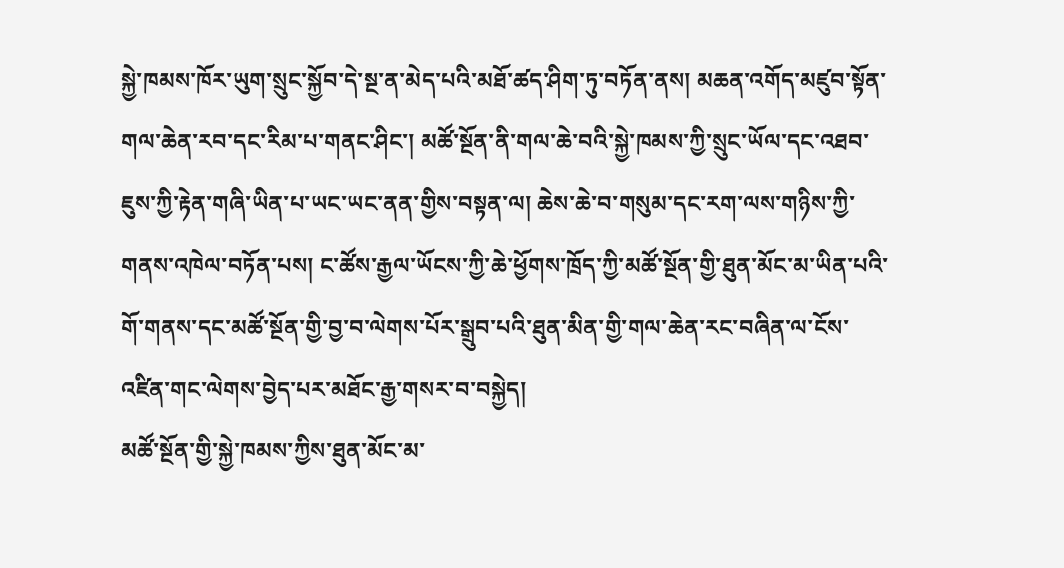སྐྱེ་ཁམས་ཁོར་ཡུག་སྲུང་སྐྱོབ་དེ་སྔ་ན་མེད་པའི་མཐོ་ཚད་ཤིག་ཏུ་བཏོན་ནས། མཆན་འགོད་མཛུབ་སྟོན་གལ་ཆེན་རབ་དང་རིམ་པ་གནང་ཤིང་། མཚོ་སྔོན་ནི་གལ་ཆེ་བའི་སྐྱེ་ཁམས་ཀྱི་སྲུང་ཡོལ་དང་འཐབ་ཇུས་ཀྱི་རྟེན་གཞི་ཡིན་པ་ཡང་ཡང་ནན་གྱིས་བསྟན་ལ། ཆེས་ཆེ་བ་གསུམ་དང་རག་ལས་གཉིས་ཀྱི་གནས་འཁེལ་བཏོན་པས། ང་ཚོས་རྒྱལ་ཡོངས་ཀྱི་ཆེ་ཕྱོགས་ཁྲོད་ཀྱི་མཚོ་སྔོན་གྱི་ཐུན་མོང་མ་ཡིན་པའི་གོ་གནས་དང་མཚོ་སྔོན་གྱི་བྱ་བ་ལེགས་པོར་སྒྲུབ་པའི་ཐུན་མིན་གྱི་གལ་ཆེན་རང་བཞིན་ལ་ངོས་འཛིན་གང་ལེགས་བྱེད་པར་མཐོང་རྒྱ་གསར་བ་བསྐྱེད།
མཚོ་སྔོན་གྱི་སྐྱེ་ཁམས་ཀྱིས་ཐུན་མོང་མ་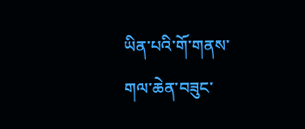ཡིན་པའི་གོ་གནས་གལ་ཆེན་བཟུང་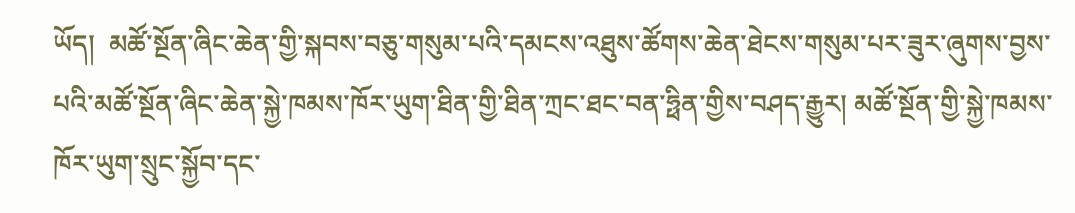ཡོད།  མཚོ་སྔོན་ཞིང་ཆེན་གྱི་སྐབས་བཅུ་གསུམ་པའི་དམངས་འཐུས་ཚོགས་ཆེན་ཐེངས་གསུམ་པར་ཟུར་ཞུགས་བྱས་པའི་མཚོ་སྔོན་ཞིང་ཆེན་སྐྱེ་ཁམས་ཁོར་ཡུག་ཐིན་གྱི་ཐིན་ཀྲང་ཐང་བན་ཧྥིན་གྱིས་བཤད་རྒྱུར། མཚོ་སྔོན་གྱི་སྐྱེ་ཁམས་ཁོར་ཡུག་སྲུང་སྐྱོབ་དང་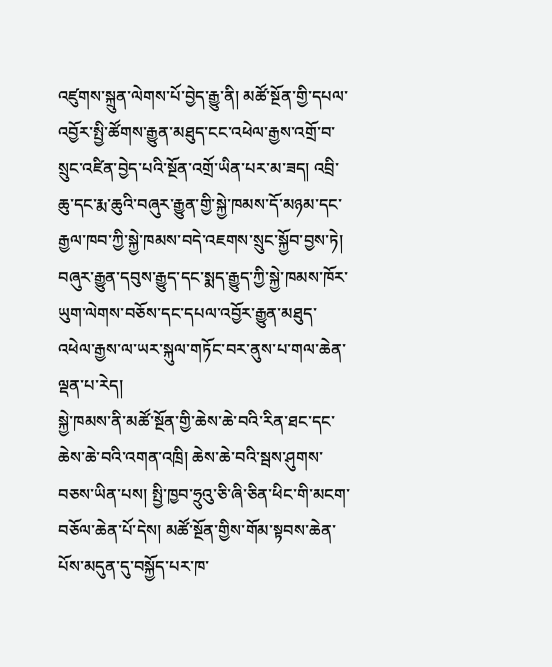འཛུགས་སྐྲུན་ལེགས་པོ་བྱེད་རྒྱུ་ནི། མཚོ་སྔོན་གྱི་དཔལ་འབྱོར་སྤྱི་ཚོགས་རྒྱུན་མཐུད་ངང་འཕེལ་རྒྱས་འགྲོ་བ་སྲུང་འཛིན་བྱེད་པའི་སྔོན་འགྲོ་ཡིན་པར་མ་ཟད། འབྲི་ཆུ་དང་རྨ་ཆུའི་བཞུར་རྒྱུན་གྱི་སྐྱེ་ཁམས་དོ་མཉམ་དང་རྒྱལ་ཁབ་ཀྱི་སྐྱེ་ཁམས་བདེ་འཇགས་སྲུང་སྐྱོབ་བྱས་ཏེ། བཞུར་རྒྱུན་དབུས་རྒྱུད་དང་སྨད་རྒྱུད་ཀྱི་སྐྱེ་ཁམས་ཁོར་ཡུག་ལེགས་བཅོས་དང་དཔལ་འབྱོར་རྒྱུན་མཐུད་འཕེལ་རྒྱས་ལ་ཡར་སྐུལ་གཏོང་བར་ནུས་པ་གལ་ཆེན་ལྡན་པ་རེད།
སྐྱེ་ཁམས་ནི་མཚོ་སྔོན་གྱི་ཆེས་ཆེ་བའི་རིན་ཐང་དང་ཆེས་ཆེ་བའི་འགན་འཁྲི། ཆེས་ཆེ་བའི་སྦས་ཤུགས་བཅས་ཡིན་པས། སྤྱི་ཁྱབ་ཧྲུའུ་ཅི་ཞི་ཅིན་ཕིང་གི་མངག་བཅོལ་ཆེན་པོ་དེས། མཚོ་སྔོན་གྱིས་གོམ་སྟབས་ཆེན་པོས་མདུན་དུ་བསྐྱོད་པར་ཁ་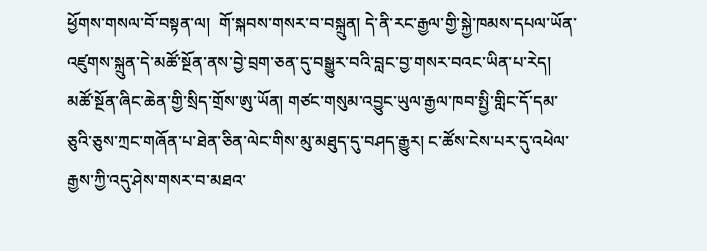ཕྱོགས་གསལ་བོ་བསྟན་ལ།  གོ་སྐབས་གསར་བ་བསྐྲུན། དེ་ནི་རང་རྒྱལ་གྱི་སྐྱེ་ཁམས་དཔལ་ཡོན་འཛུགས་སྐྲུན་དེ་མཚོ་སྔོན་ནས་བྱེ་བྲག་ཅན་དུ་བསྒྱུར་བའི་བླང་བྱ་གསར་བའང་ཡིན་པ་རེད། མཚོ་སྔོན་ཞིང་ཆེན་གྱི་སྲིད་གྲོས་ཨུ་ཡོན། གཙང་གསུམ་འབྱུང་ཡུལ་རྒྱལ་ཁབ་སྤྱི་གླིང་དོ་དམ་ཅུའི་ཅུས་ཀྲང་གཞོན་པ་ཐེན་ཅིན་ལེང་གིས་མུ་མཐུད་དུ་བཤད་རྒྱུར། ང་ཚོས་ངེས་པར་དུ་འཕེལ་རྒྱས་ཀྱི་འདུ་ཤེས་གསར་བ་མཐའ་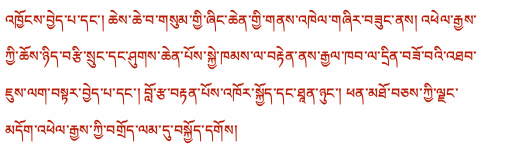འཁྱོངས་བྱེད་པ་དང་། ཆེས་ཆེ་བ་གསུམ་གྱི་ཞིང་ཆེན་གྱི་གནས་འཁེལ་གཞིར་བཟུང་ནས། འཕེལ་རྒྱས་ཀྱི་ཆོས་ཉིད་བརྩི་སྲུང་དང་ཤུགས་ཆེན་པོས་སྐྱེ་ཁམས་ལ་བརྟེན་ནས་རྒྱལ་ཁབ་ལ་དྲིན་བཟོ་བའི་འཐབ་ཇུས་ལག་བསྟར་བྱེད་པ་དང་། བློ་རྩ་བརྟན་པོས་འཁོར་སྐྱོད་དང་ཐཱན་ཉུང་། ཕན་མཐོ་བཅས་ཀྱི་ལྗང་མདོག་འཕེལ་རྒྱས་ཀྱི་བགྲོད་ལམ་དུ་བསྐྱོད་དགོས།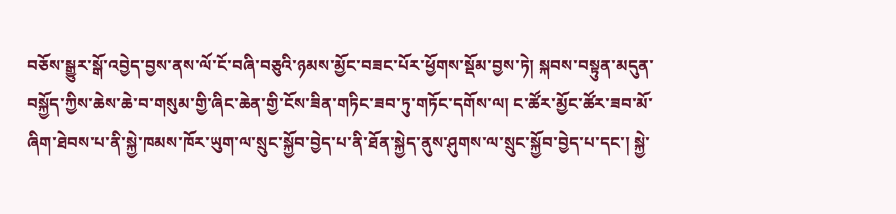བཅོས་སྒྱུར་སྒོ་འབྱེད་བྱས་ནས་ལོ་ངོ་བཞི་བཅུའི་ཉམས་མྱོང་བཟང་པོར་ཕྱོགས་སྡོམ་བྱས་ཏེ། སྐབས་བསྟུན་མདུན་བསྐྱོད་ཀྱིས་ཆེས་ཆེ་བ་གསུམ་གྱི་ཞིང་ཆེན་གྱི་ངོས་ཟིན་གཏིང་ཟབ་ཏུ་གཏོང་དགོས་ལ། ང་ཚོར་མྱོང་ཚོར་ཟབ་མོ་ཞིག་ཐེབས་པ་ནི་སྐྱེ་ཁམས་ཁོར་ཡུག་ལ་སྲུང་སྐྱོབ་བྱེད་པ་ནི་ཐོན་སྐྱེད་ནུས་ཤུགས་ལ་སྲུང་སྐྱོབ་བྱེད་པ་དང་། སྐྱེ་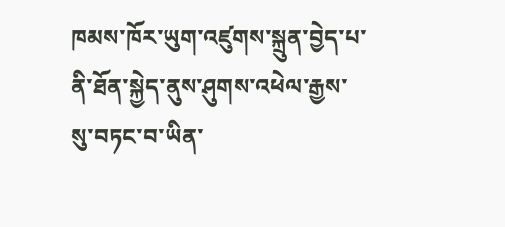ཁམས་ཁོར་ཡུག་འཛུགས་སྐྲུན་བྱེད་པ་ནི་ཐོན་སྐྱེད་ནུས་ཤུགས་འཕེལ་རྒྱས་སུ་བཏང་བ་ཡིན་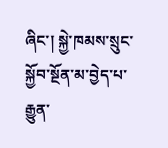ཞིང་། སྐྱེ་ཁམས་སྲུང་སྐྱོབ་སྔོན་མ་བྱེད་པ་རྒྱུན་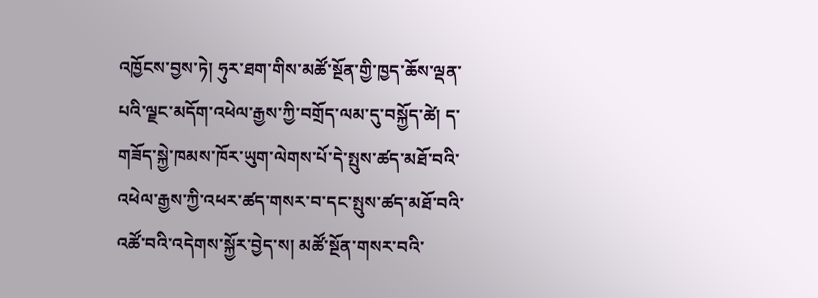འཁྱོངས་བྱས་ཏེ། ཧུར་ཐག་གིས་མཚོ་སྔོན་གྱི་ཁྱད་ཆོས་ལྡན་པའི་ལྗང་མདོག་འཕེལ་རྒྱས་ཀྱི་བགྲོད་ལམ་དུ་བསྐྱོད་ཚེ། ད་གཟོད་སྐྱེ་ཁམས་ཁོར་ཡུག་ལེགས་པོ་དེ་སྤུས་ཚད་མཐོ་བའི་འཕེལ་རྒྱས་ཀྱི་འཕར་ཚད་གསར་བ་དང་སྤུས་ཚད་མཐོ་བའི་འཚོ་བའི་འདེགས་སྐྱོར་བྱེད་ས། མཚོ་སྔོན་གསར་བའི་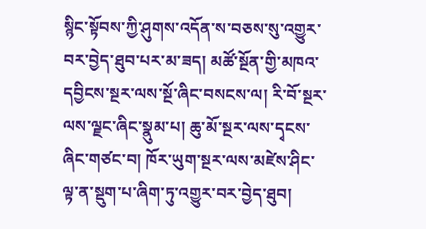སྙིང་སྟོབས་ཀྱི་ཤུགས་འདོན་ས་བཅས་སུ་འགྱུར་བར་བྱེད་ཐུབ་པར་མ་ཟད། མཚོ་སྔོན་གྱི་མཁའ་དབྱིངས་སྔར་ལས་སྔོ་ཞིང་བསངས་ལ། རི་བོ་སྔར་ལས་ལྗང་ཞིང་སྣུམ་པ། ཆུ་མོ་སྔར་ལས་དྭངས་ཞིང་གཙང་བ། ཁོར་ཡུག་སྔར་ལས་མཛེས་ཤིང་ལྟ་ན་སྡུག་པ་ཞིག་ཏུ་འགྱུར་བར་བྱེད་ཐུབ།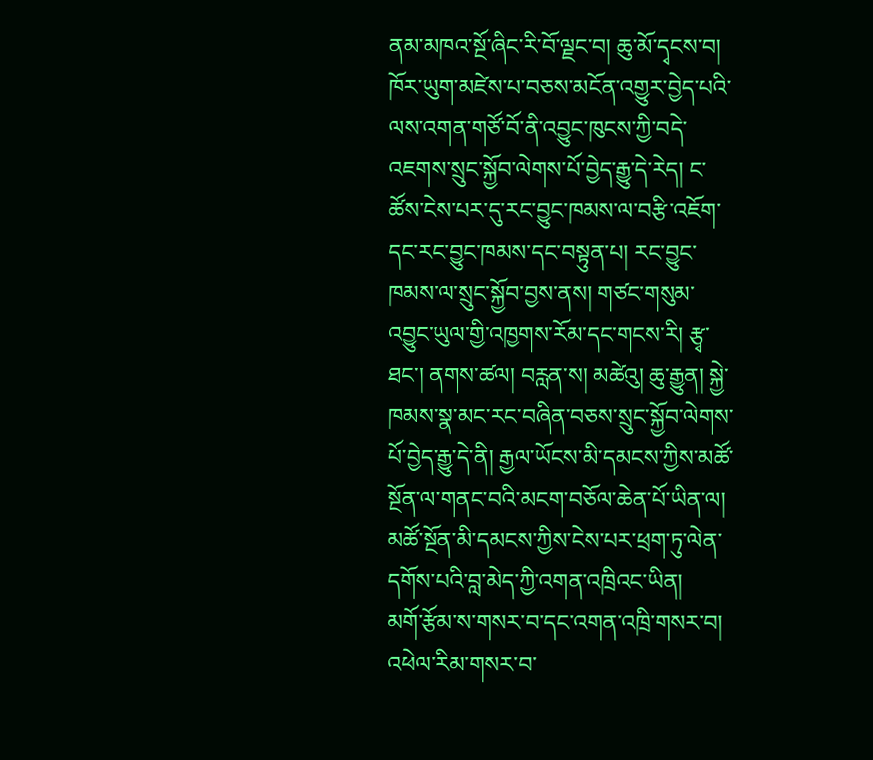ནམ་མཁའ་སྔོ་ཞིང་རི་བོ་ལྗང་བ། ཆུ་མོ་དྭངས་བ། ཁོར་ཡུག་མཛེས་པ་བཅས་མངོན་འགྱུར་བྱེད་པའི་ལས་འགན་གཙོ་བོ་ནི་འབྱུང་ཁུངས་ཀྱི་བདེ་འཇགས་སྲུང་སྐྱོབ་ལེགས་པོ་བྱེད་རྒྱུ་དེ་རེད། ང་ཚོས་ངེས་པར་དུ་རང་བྱུང་ཁམས་ལ་བརྩི་འཇོག་དང་རང་བྱུང་ཁམས་དང་བསྟུན་པ། རང་བྱུང་ཁམས་ལ་སྲུང་སྐྱོབ་བྱས་ནས། གཙང་གསུམ་འབྱུང་ཡུལ་གྱི་འཁྱགས་རོམ་དང་གངས་རི། རྩྭ་ཐང་། ནགས་ཚལ། བརླན་ས། མཚེའུ། ཆུ་རྒྱུན། སྐྱེ་ཁམས་སྣ་མང་རང་བཞིན་བཅས་སྲུང་སྐྱོབ་ལེགས་པོ་བྱེད་རྒྱུ་དེ་ནི། རྒྱལ་ཡོངས་མི་དམངས་ཀྱིས་མཚོ་སྔོན་ལ་གནང་བའི་མངག་བཅོལ་ཆེན་པོ་ཡིན་ལ། མཚོ་སྔོན་མི་དམངས་ཀྱིས་ངེས་པར་ཕྲག་ཏུ་ལེན་དགོས་པའི་བླ་མེད་ཀྱི་འགན་འཁྲིའང་ཡིན།
མགོ་རྩོམ་ས་གསར་བ་དང་འགན་འཁྲི་གསར་བ། འཕེལ་རིམ་གསར་བ་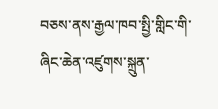བཅས་ནས་རྒྱལ་ཁབ་སྤྱི་གླིང་གི་ཞིང་ཆེན་འཛུགས་སྐྲུན་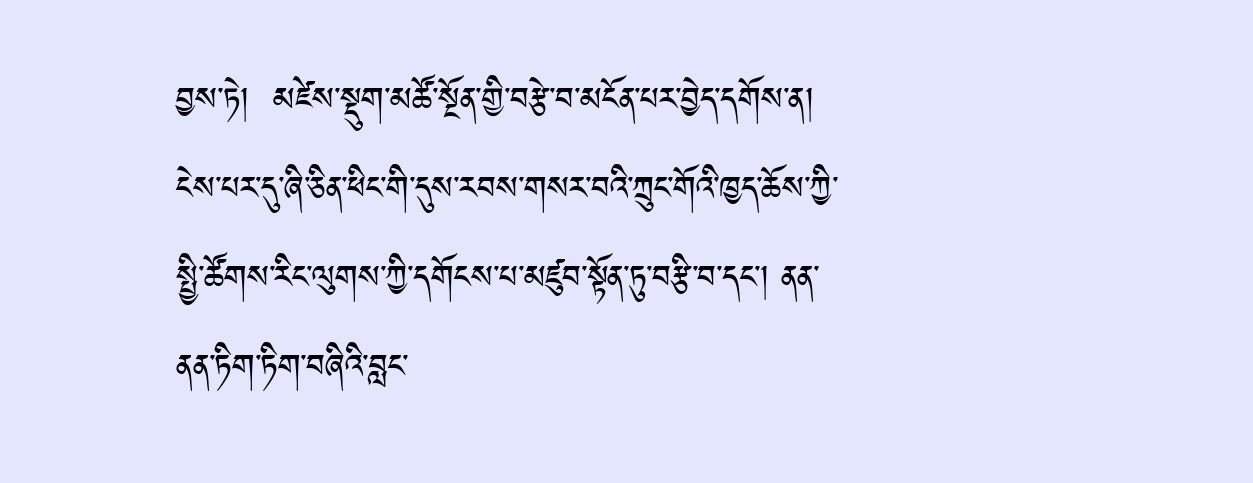བྱས་ཏེ།  མཛེས་སྡུག་མཚོ་སྔོན་གྱི་བརྩེ་བ་མངོན་པར་བྱེད་དགོས་ན། ངེས་པར་དུ་ཞི་ཅིན་ཕིང་གི་དུས་རབས་གསར་བའི་ཀྲུང་གོའི་ཁྱད་ཆོས་ཀྱི་སྤྱི་ཚོགས་རིང་ལུགས་ཀྱི་དགོངས་པ་མཛུབ་སྟོན་ཏུ་བརྩི་བ་དང་། ནན་ནན་ཏིག་ཏིག་བཞིའི་བླང་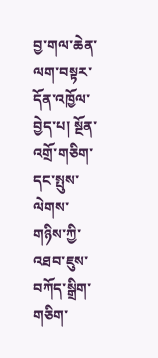བྱ་གལ་ཆེན་ལག་བསྟར་དོན་འཁྱོལ་བྱེད་པ། སྔོན་འགྲོ་གཅིག་དང་སྤུས་ལེགས་གཉིས་ཀྱི་འཐབ་ཇུས་བཀོད་སྒྲིག་གཅིག་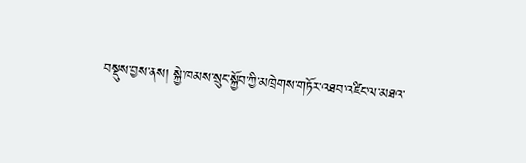བསྡུས་བྱས་ནས། སྐྱེ་ཁམས་སྲུང་སྐྱོབ་ཀྱི་མཁྲེགས་གཏོར་འཐབ་འཛིང་ལ་མཐའ་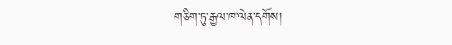གཅིག་ཏུ་རྒྱལ་ཁ་ལེན་དགོས།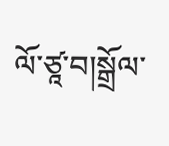ལོ་ཙཱ་བ།སྒྲོལ་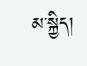མ་སྐྱིད།